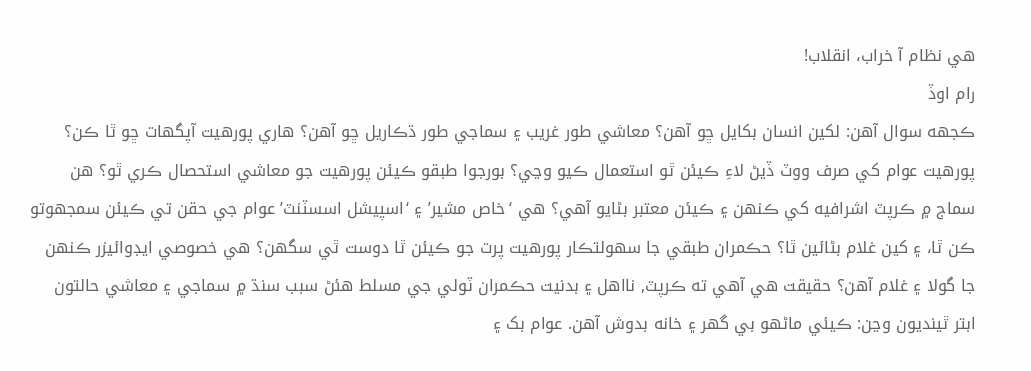هي نظام آ خراب، انقلاب!
رام اوڏ
ڪجهه سوال آهن: لکين انسان بکايل ڇو آهن؟ معاشي طور غريب ۽ سماجي طور ڌڪاريل ڇو آهن؟ هاري پورهيت آپگهات ڇو ٿا ڪن؟ پورهيت عوام کي صرف ووٽ ڏيڻ لاءِ ڪيئن ٿو استعمال ڪيو وڃي؟ بورجوا طبقو ڪيئن پورهيت جو معاشي استحصال ڪري ٿو؟ هن سماج ۾ ڪرپٽ اشرافيه کي ڪنهن ۽ ڪيئن معتبر بڻايو آهي؟ هي ‘خاص مشير’ ۽ ‘اسپيشل اسسٽنٽ’ عوام جي حقن تي ڪيئن سمجهوتو ڪن ٿا، ۽ کين غلام بڻائين ٿا؟ حڪمران طبقي جا سهولتڪار پورهيت پرت جو ڪيئن ٿا دوست ٿي سگهن؟ هي خصوصي ايڊوائيزر ڪنهن جا گولا ۽ غلام آهن؟ حقيقت هي آهي ته ڪرپٽ, نااهل ۽ بدنيت حڪمران ٽولي جي مسلط هئڻ سبب سنڌ ۾ سماجي ۽ معاشي حالتون ابتر ٿينديون وڃن: ڪيئي ماڻهو بي گهر ۽ خانه بدوش آهن. عوام بک ۽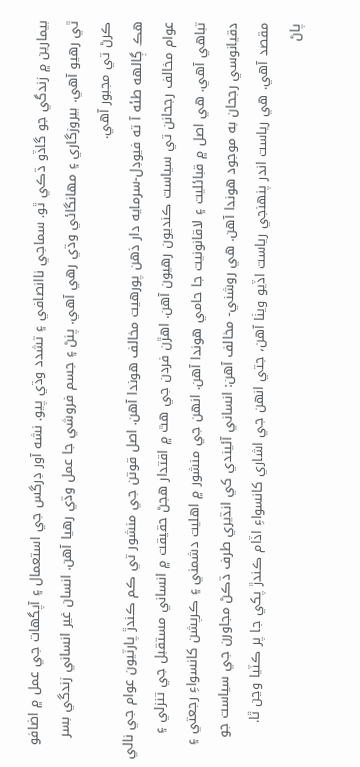بيمارين ۾ زندگي جو گاڏو ڌڪي ٿو. سماجي ناانصافي ۽ تشدد وڌي پيو. نشه آور ڊرگس جي استعمال ۽ آپگهات جي عمل ۾ اضافو ٿي رهيو آهي. بيروزگاري ۽ مهانگائي وڌي رهي آهي. پنڻ ۽ جسم فروشي جا عمل وڌي رهيا آهن. انسان غير انساني زندگي بسر ڪرڻ تي مجبور آهي.
هڪ ڳالهه طئه آ ته فيوڊل-سرمايه دار ذهن پورهيت مخالف هوندا آهن. اصل قوتن جي منشور تي ڪم ڪندڙ پارٽيون عوام جي نالي عوام مخالف رجحانن تي سياست ڪنديون رهيون آهن. اهڙن فردن جي هٿ ۾ اقتدار هجڻ حقيقت ۾ انساني مستقبل جي تنزلي ۽ تباهي آهي. هي اصل ۾ قبائليت ۽ لاقانونيت جا حامي هوندا آهن. انهن جي منشور ۾ اهليت دشمني ۽ ڪرپشن کانسواءِ رجعتي ۽ دقيانوسي رجحان به موجود هوندا آهن. هي روشني- مخالف آهن: انساني آئيندي کي انڌيري طرف ڌڪڻ مجاورن جي سياست جو مقصد آهي. هي رياست اندر پنهنجي رياست اڏيو ويٺا آهن، جتي انهن جي اشاري کانسواءِ اڏام ڪندڙ پکي جا پر ڪٽيا وڃن ٿا.
پاڻ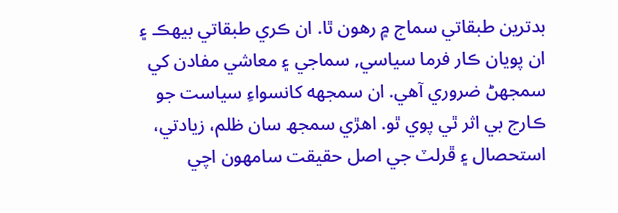بدترين طبقاتي سماج ۾ رهون ٿا. ان ڪري طبقاتي بيھڪ ۽ ان پويان ڪار فرما سياسي, سماجي ۽ معاشي مفادن کي سمجهڻ ضروري آھي. ان سمجهه کانسواءِ سياست جو ڪارج بي اثر ٿي پوي ٿو. اھڙي سمجھ سان ظلم، زيادتي، استحصال ۽ ڦرلٽ جي اصل حقيقت سامهون اچي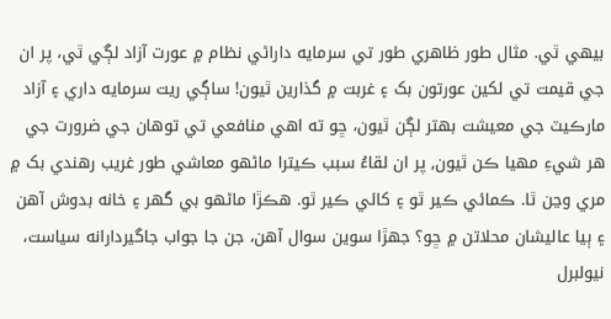بيھي ٿي. مثال طور ظاھري طور تي سرمايه داراڻي نظام ۾ عورت آزاد لڳي ٿي، پر ان جي قيمت تي لکين عورتون بک ۽ غربت ۾ گذارين ٿيون! ساڳي ريت سرمايه داري ۽ آزاد مارڪيٽ جي معيشت بھتر لڳن ٿيون، ڇو ته اھي منافعي تي توھان جي ضرورت جي ھر شيءِ مھيا ڪن ٿيون, پر ان لقاءُ سبب ڪيترا ماڻهو معاشي طور غريب رهندي بک ۾ مري وڃن ٿا. ڪمائي ڪير ٿو ۽ کائي ڪير ٿو. ھڪڙا ماڻھو بي گھر ۽ خانه بدوش آھن ۽ ٻيا عاليشان محلاتن ۾ ڇو؟ جھڙا سوين سوال آھن، جن جا جواب جاگيردارانه سياست، نيولبرل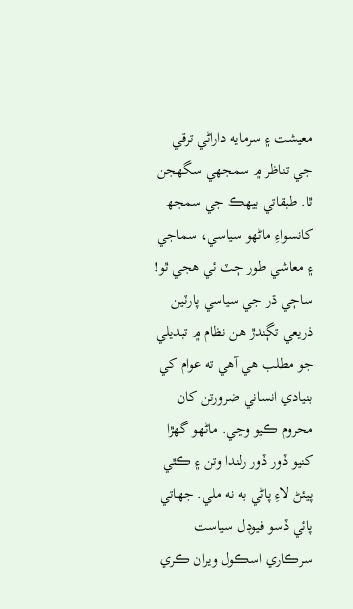معيشت ۽ سرمايه داراڻي ترقي جي تناظر ۾ سمجهي سگھجن ٿا. طبقاتي بيھڪ جي سمجھ کانسواءِ ماڻھو سياسي، سماجي ۽ معاشي طور ڄٽ ئي ھجي ٿو!
ساڄي ڌر جي سياسي پارٽين ذريعي تڳندڙ هن نظام ۾ تبديلي جو مطلب هي آهي ته عوام کي بنيادي انساني ضرورتن کان محروم ڪيو وڃي. ماڻهو گهڙا کنيو ڏور ڏور رلندا وتن ۽ ڪٿي پيئڻ لاءِ پاڻي به نه ملي. جهاتي پائي ڏسو فيوڊل سياست سرڪاري اسڪول ويران ڪري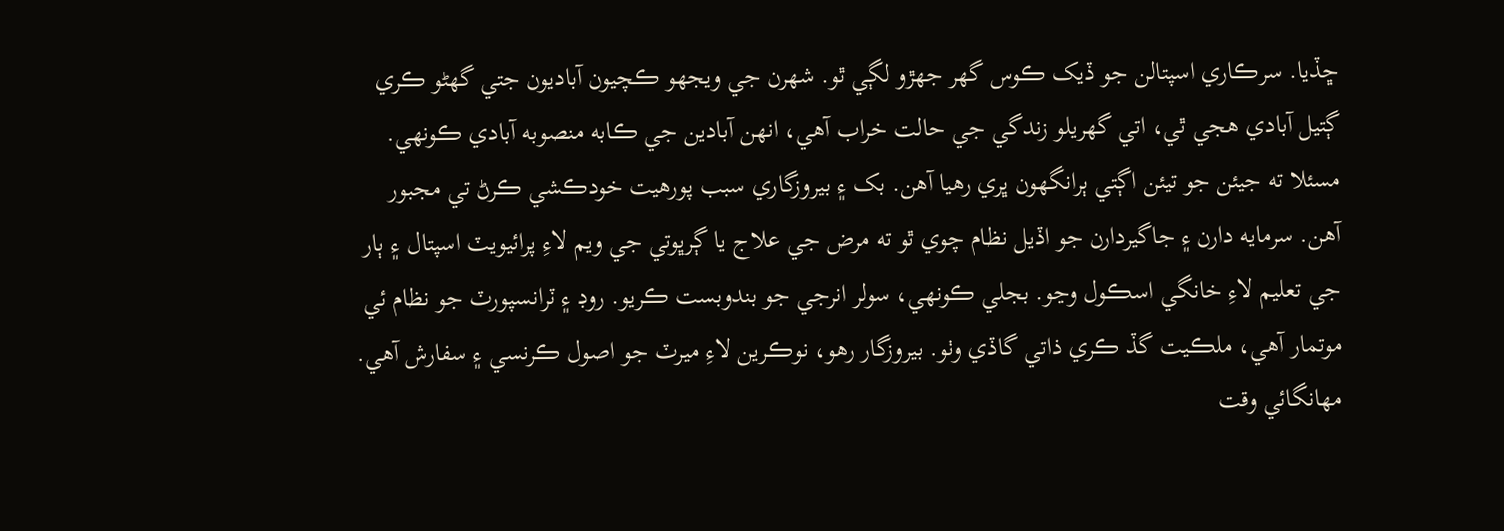ڇڏيا. سرڪاري اسپتالن جو ڏيک ڪوس گهر جهڙو لڳي ٿو. شهرن جي ويجهو ڪچيون آباديون جتي گهڻو ڪري ڳتيل آبادي هجي ٿي، اتي گهريلو زندگي جي حالت خراب آهي، انهن آبادين جي ڪابه منصوبه آبادي ڪونهي. مسئلا ته جيئن جو تيئن اڳتي ٻرانگهون ڀري رهيا آهن. بک ۽ بيروزگاري سبب پورهيت خودڪشي ڪرڻ تي مجبور آهن. سرمايه دارن ۽ جاگيردارن جو اڏيل نظام چوي ٿو ته مرض جي علاج يا ڳرڀوتي جي ويم لاءِ پرائيويٽ اسپتال ۽ ٻار جي تعليم لاءِ خانگي اسڪول وڃو. بجلي ڪونهي، سولر انرجي جو بندوبست ڪريو. روڊ ۽ ٽرانسپورٽ جو نظام ئي موتمار آهي، ملڪيت گڏ ڪري ذاتي گاڏي وٺو. بيروزگار رهو، نوڪرين لاءِ ميرٽ جو اصول ڪرنسي ۽ سفارش آهي. مهانگائي وقت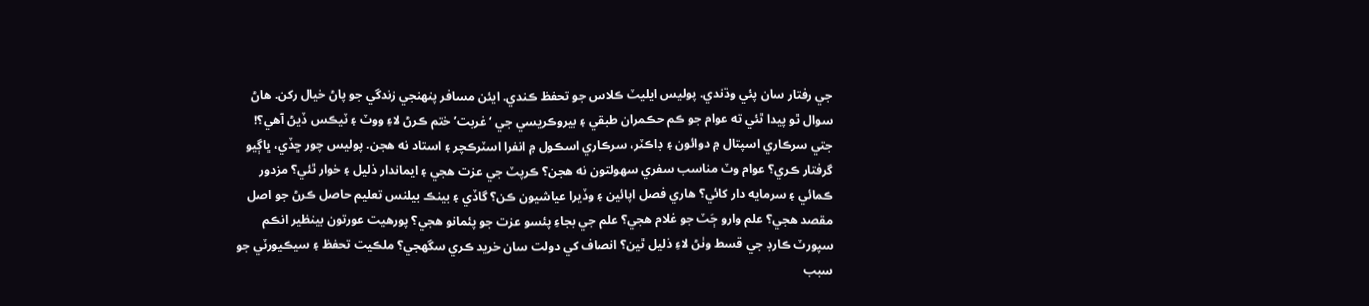جي رفتار سان پئي وڌندي. پوليس ايليٽ ڪلاس جو تحفظ ڪندي. ايئن مسافر پنهنجي زندگي جو پاڻ خيال رکن. هاڻ سوال ٿو پيدا ٿئي ته عوام جو ڪم حڪمران طبقي ۽ بيروڪريسي جي ‘غربت’ ختم ڪرڻ لاءِ ووٽ ۽ ٽيڪس ڏيڻ آهي؟! جتي سرڪاري اسپتال ۾ دوائون ۽ ڊاڪٽر، سرڪاري اسڪول ۾ انفرا اسٽرڪچر ۽ استاد نه هجن. پوليس چور ڇڏي، ڀاڳيو گرفتار ڪري؟ عوام وٽ مناسب سفري سهولتون نه هجن؟ ڪرپٽ جي عزت هجي ۽ ايماندار ذليل ۽ خوار ٿئي؟ مزدور ڪمائي ۽ سرمايه دار کائي؟ هاري فصل اپائين ۽ وڏيرا عياشيون ڪن؟ گاڏي ۽ بينڪ بيلنس تعليم حاصل ڪرڻ جو اصل مقصد هجي؟ علم وارو ڄَٽ جو غلام هجي؟ علم جي بجاءِ پئسو عزت جو پئمانو هجي؟ پورهيت عورتون بينظير انڪم سپورٽ ڪارڊ جي قسط وٺڻ لاءِ ذليل ٿين؟ انصاف کي دولت سان خريد ڪري سگهجي؟ ملڪيت تحفظ ۽ سيڪيورٽي جو سبب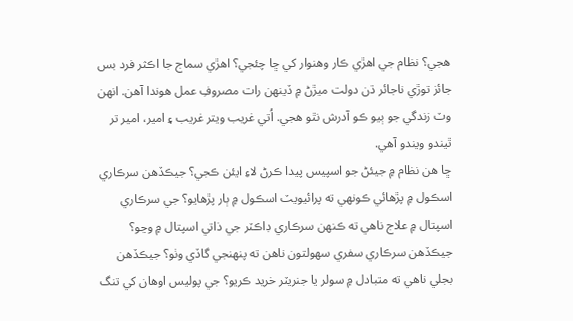هجي؟ نظام جي اهڙي ڪار وهنوار کي ڇا چئجي؟ اهڙي سماج جا اڪثر فرد بس جائز توڙي ناجائر ڌن دولت ميڙڻ ۾ ڏينهن رات مصروفِ عمل هوندا آهن. انهن وٽ زندگي جو ٻيو ڪو آدرش نٿو هجي. اُتي غريب ويتر غريب ۽ امير، امير تر ٿيندو ويندو آهي.
ڇا هن نظام ۾ جيئڻ جو اسپيس پيدا ڪرڻ لاءِ ايئن ڪجي؟ جيڪڏهن سرڪاري اسڪول ۾ پڙهائي ڪونهي ته پرائيويٽ اسڪول ۾ ٻار پڙهايو؟ جي سرڪاري اسپتال ۾ علاج ناهي ته ڪنهن سرڪاري ڊاڪٽر جي ذاتي اسپتال ۾ وڃو؟ جيڪڏهن سرڪاري سفري سهولتون ناهن ته پنهنجي گاڏي وٺو؟ جيڪڏهن بجلي ناهي ته متبادل ۾ سولر يا جنريٽر خريد ڪريو؟ جي پوليس اوهان کي تنگ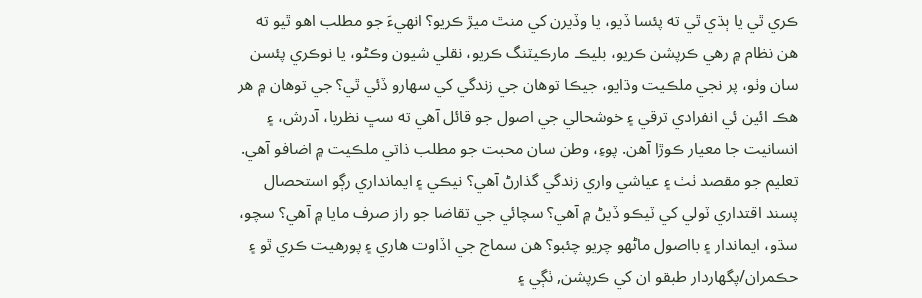ڪري ٿي يا ٻڌي ٿي ته پئسا ڏيو، يا وڏيرن کي منٿ ميڙ ڪريو؟ انهيءَ جو مطلب اهو ٿيو ته هن نظام ۾ رهي ڪرپشن ڪريو، بليڪ مارڪيٽنگ ڪريو، نقلي شيون وڪڻو، يا نوڪري پئسن سان وٺو، پر نجي ملڪيت وڌايو، جيڪا توهان جي زندگي کي سهارو ڏئي ٿي؟ جي توهان ۾ هر هڪ ائين ئي انفرادي ترقي ۽ خوشحالي جي اصول جو قائل آهي ته سڀ نظريا، آدرش، ۽ انسانيت جا معيار ڪوڙا آهن. پوءِ، وطن سان محبت جو مطلب ذاتي ملڪيت ۾ اضافو آهي. تعليم جو مقصد ٺٺ ۽ عياشي واري زندگي گذارڻ آهي؟ نيڪي ۽ ايمانداري رڳو استحصال پسند اقتداري ٽولي کي ٽيڪو ڏيڻ ۾ آهي؟ سچائي جي تقاضا جو راز صرف مايا ۾ آهي؟ سچو، سڌو، ايماندار ۽ بااصول ماڻهو چريو چئبو؟ هن سماج جي اڏاوت ھاري ۽ پورھيت ڪري ٿو ۽ حڪمران/پگھاردار طبقو ان کي ڪرپشن, ٺڳي ۽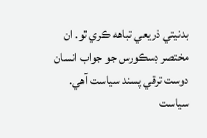بدنيتي ذريعي تباهه ڪري ٿو. ان مختصر ڊسڪورس جو جواب انسان دوست ترقي پسند سياست آهي. سياست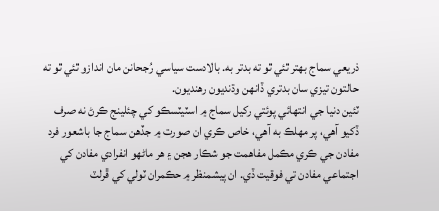ذريعي سماج بهتر ٿئي ٿو ته بدتر به. بالادست سياسي رُجحانن مان اندازو ٿئي ٿو ته حالتون تيزي سان بدتري ڏانهن وڌنديون رهنديون.
ٽئين دنيا جي انتهائي پوئتي رکيل سماج ۾ اسٽيٽسڪو کي چئلينج ڪرڻ نه صرف ڏکيو آهي، پر مهلڪ به آهي، خاص ڪري ان صورت ۾ جڏهن سماج جا باشعور فرد مفادن جي ڪري مڪمل مفاهمت جو شڪار هجن ۽ هر ماڻهو انفرادي مفادن کي اجتماعي مفادن تي فوقيت ڏي. ان پيشمنظر ۾ حڪمران ٽولي کي ڦرلٽ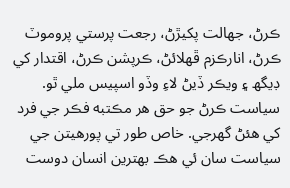ڪرڻ، جهالت پکيڙڻ، رجعت پرستي پروموٽ ڪرڻ، انارڪزم ڦهلائڻ، ڪرپشن ڪرڻ، اقتدار کي ڊيگھ ۽ ويڪر ڏيڻ لاءِ وڏو اسپيس ملي ٿو.
سياست ڪرڻ جو حق ھر مڪتبه فڪر جي فرد کي ھئڻ گھرجي. خاص طور تي پورھيتن جي سياست سان ئي ھڪ بھترين انسان دوست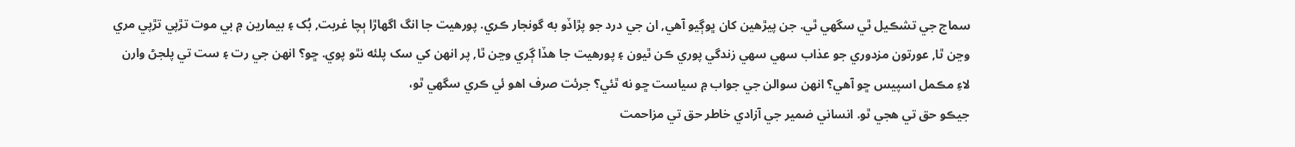سماج جي تشڪيل ٿي سگهي ٿي. جن پيڙھين کان ڀوڳيو آھي, ان جي درد جو پڙاڏو به گونجار ڪري. پورھيت جا انگ اگھاڙا ٻچا غربت, بُک ۽ بيمارين ۾ بي موت تڙپي تڙپي مري وڃن ٿا, عورتون مزدوري جو عذاب سھي سھي زندگي پوري ڪن ٿيون ۽ پورھيت جا ھڏا ڳري وڃن ٿا, پر انھن کي سک پلئه نٿو پوي. ڇو؟ انھن جي رت ۽ ست تي پلجڻ وارن لاءِ مڪمل اسپيس ڇو آھي؟ انھن سوالن جي جواب ۾ سياست ڇو نه ٿئي؟ جرئت صرف اهو ئي ڪري سگهي ٿو،
جيڪو حق تي هجي ٿو. انساني ضمير جي آزادي خاطر حق تي مزاحمت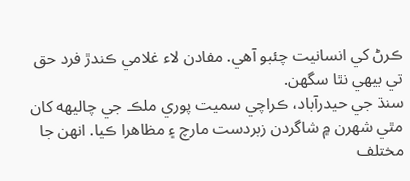ڪرڻ کي انسانيت چئبو آھي. مفادن لاء غلامي ڪندڙ فرد حق تي بيهي نٿا سگهن.
سنڌ جي حيدرآباد، ڪراچي سميت پوري ملڪ جي چاليهه کان مٿي شهرن ۾ شاگردن زبردست مارچ ۽ مظاهرا ڪيا. انهن جا مختلف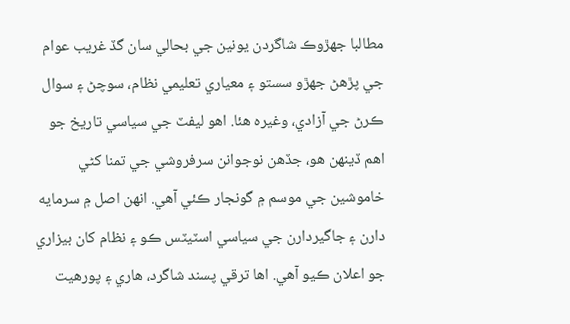مطالبا جهڙوڪ شاگردن يونين جي بحالي سان گڏ غريب عوام جي پڙهڻ جهڙو سستو ۽ معياري تعليمي نظام، سوچڻ ۽ سوال ڪرڻ جي آزادي، وغيره هئا. اهو ليفٽ جي سياسي تاريخ جو اهم ڏينهن هو، جڏهن نوجوانن سرفروشي جي تمنا کڻي خاموشين جي موسم ۾ گونجار ڪئي آهي. انهن اصل ۾ سرمايه دارن ۽ جاگيردارن جي سياسي اسٽيٽس ڪو ۽ نظام کان بيزاري جو اعلان ڪيو آهي. اها ترقي پسند شاگرد، هاري ۽ پورهيت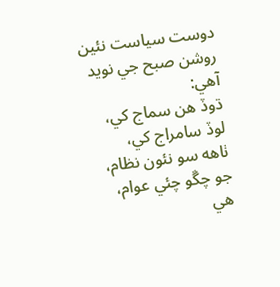دوست سياست نئين روشن صبح جي نويد آهي:
ڌوڏ هن سماج کي،
لوڏ سامراج کي،
ٺاهه سو نئون نظام،
جو چڱو چئي عوام،
هي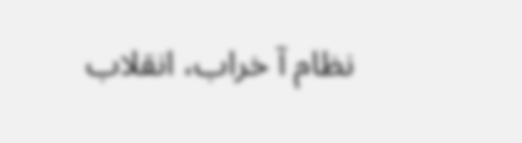نظام آ خراب، انقلاب